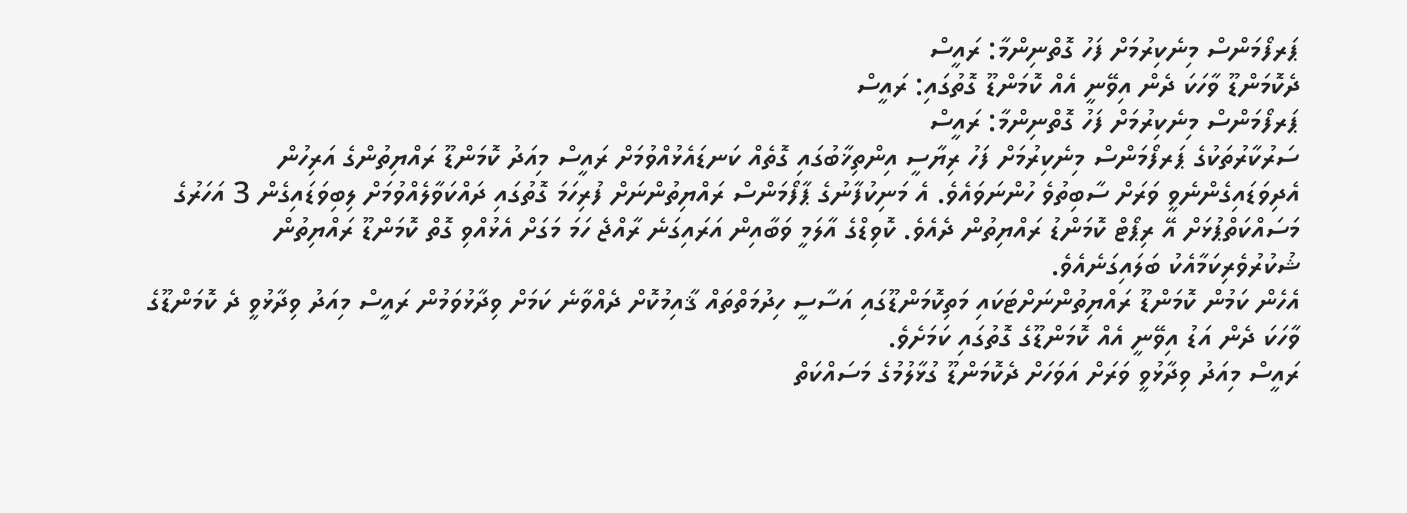ޕަރފޯމަންސް މިނެކިރުމަށް ފަހު ގޮތްނިންމާ: ރައީސް
ދެކޮމަންޑޫ ވާހަކަ ދެން އިވޭނީ އެއް ކޮމަންޑޫ ގޮތުގައި: ރައީސް
ޕަރފޯމަންސް މިނެކިރުމަށް ފަހު ގޮތްނިންމާ: ރައީސް
ސަރުކާރުތަކުގެ ޕަރފޯމަންސް މިނެކިރުމަށް ފަހު ރިޔާސީ އިންތިޚާބުގައި ގޮތެއް ކަނޑައެޅުއްވުމަށް ރައީސް މިއަދު ކޮމަންޑޫ ރައްޔިތުންގެ އަރިހުން އެދިވަޑައިގެންނެވީ ވަރަށް ސާބިތުވެ ހުންނަވައެވެ. އެ މަނިކުފާނުގެ ޕާފޯމަންސް ރައްޔިތުންނަށް ފުރިހަމަ ގޮތުގައި ދައްކަވާލެއްވުމަށް ލިބިވަޑައިގެން 3 އަހަރުގެ މަސައްކަތްޕުޅަށް އޭ ރިޕޯޓް ކޮމަންޑު ރައްޔިތުން ދެއެވެ. ކޮވިޑްގެ އާލަމީ ވަބާއިން އަރައިގަނެ ރާއްޖެ ހަމަ މަގަށް އެޅުއްވި ގޮތް ކޮމަންޑޫ ރައްޔިތުން  ޝުކުރުވެރިކަމާއެކު ބަލައިގަނެއެވެ.
އެހެން ކަމުން ކޮމަންޑޫ ރައްޔިތުންނަށްޓަކައި މަތިކޮމަންޑޫގައި އަސާސީ ހިދުމަތްތައް ޤާއިމުކޮށް ދެއްވާނެ ކަމަށް ވިދާޅުވަމުން ރައީސް މިއަދު ވިދާޅުވީ ދެ ކޮމަންޑޫގެ ވާހަކަ ދެން އަޑު އިވޭނީ އެއް ކޮމަންޑޫގެ ގޮތުގައި ކަމަށެވެ.
ރައީސް މިއަދު ވިދާޅުވީ ވަރަށް އަވަހަށް ދެކޮމަންޑޫ ގުޅާލުމުގެ މަސައްކަތް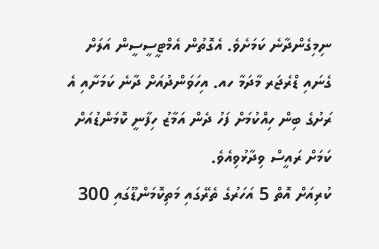ނިމިގެންދާނެ ކަމަށެވެ. އެގޮތުން އެމްޓީސީސީން އަލަށް ގެނައި ޑްރެޖަރ މާދަމާ ހއ. އިހަވަންދުއަށް ދާނެ ކަމަށާއި އެ ރަށުގެ ބިން ހިއްކުމަށް ފަހު ދެން އަމާޒު ހިފާނީ ކޮމަންޑުއަށް ކަމަށް ރައީސް ވިދާޅުވިއެވެ.
ކުރިއަށް އޮތް 5 އަހަރުގެ ތެރޭގައި މަތިކޮމަންޑޫގައި 300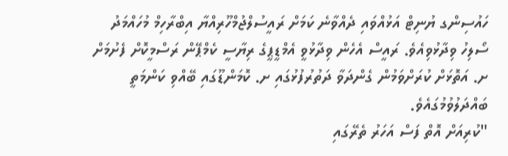ހައުސިންގ ޔުނިޓް އަޅުއްވައި ދެއްވާނެ ކަމަށް ރައީސުލްޖުމްހޫރިއްޔާ އިބްރާހިމް މުހައްމަދު ސޯލިހު ވިދާޅުވިއެވެ. ރައީސް އެހެން ވިދާޅުވީ އެމްޑީޕީގެ ރިޔާސީ ކެމްޕޭން ރަސްމީކޮށް ފެށުމަށް ށ. އަތޮޅަށް ކުރަށްވަމުން ގެންދަވާ ދަތުރުފުޅުގައި ށ. ކޮމަންޑޫގައި ބޭއްވި ކަންމަތީ ބައްދަލުވުމުގައެވެ.
"ކުރިއަށް އޮތް ފަސް އަހަރު ތެރޭގައި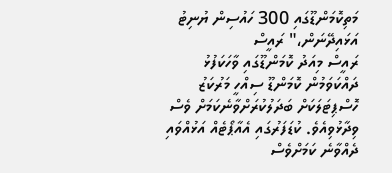މަތިކޮމަންޑޫގައި 300 ހައުސިން ޔުނިޓު އަޅައިދޭނަން،" ރައީސް
ރައީސް މިއަދު ކޮމަންޑޫގައި ވާހަކަފުޅު ދައްކަވަމުން ކޮމަންޑޫ ސިއްހީ މަރުކަޒު ހޮސްޕިޓަލަކަށް ބަދަލުކުރަށްވާނެކަމަށް ވެސް ވިދާޅުވިއެވެ. ކުޑަފަރުގައި އެއާޕޯޓެއް އަޅުއްވައި ދެއްވާނެ ކަމަށްވެސް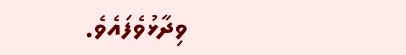ވިދާޅުވެފައެވެ.